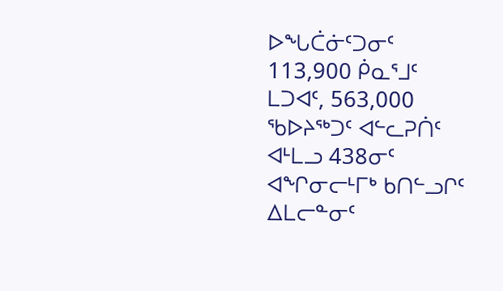ᐅᖓᑖᓃᑦᑐᓂᑦ 113,900 ᑮᓇᕐᒧᑦ ᒪᑐᐊᑦ, 563,000 ᖃᐅᔨᖅᑐᑦ ᐊᓪᓚᕈᑏᑦ ᐊᒻᒪᓗ 438ᓂᑦ ᐊᖏᓂᓕᒻᒥᒃ ᑲᑎᓪᓗᒋᑦ ᐃᒪᓕᓐᓂᑦ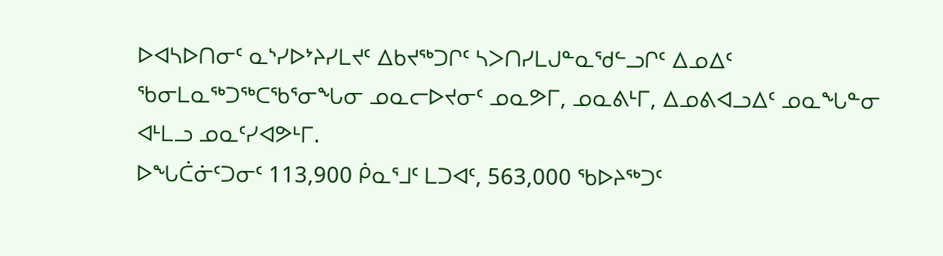ᐅᐊᓴᐅᑎᓂᑦ ᓇᔅᓯᐅᔾᔨᓯᒪᔪᑦ ᐃᑲᔪᖅᑐᒋᑦ ᓴᐳᑎᓯᒪᒍᓐᓇᖁᓪᓗᒋᑦ ᐃᓄᐃᑦ ᖃᓂᒪᓇᖅᑐᖅᑕᖃᕐᓂᖓᓂ ᓄᓇᓕᐅᔪᓂᑦ ᓄᓇᕗᒥ, ᓄᓇᕕᒻᒥ, ᐃᓄᕕᐊᓗᐃᑦ ᓄᓇᖓᓐᓂ ᐊᒻᒪᓗ ᓄᓇᑦᓯᐊᕗᒻᒥ.
ᐅᖓᑖᓃᑦᑐᓂᑦ 113,900 ᑮᓇᕐᒧᑦ ᒪᑐᐊᑦ, 563,000 ᖃᐅᔨᖅᑐᑦ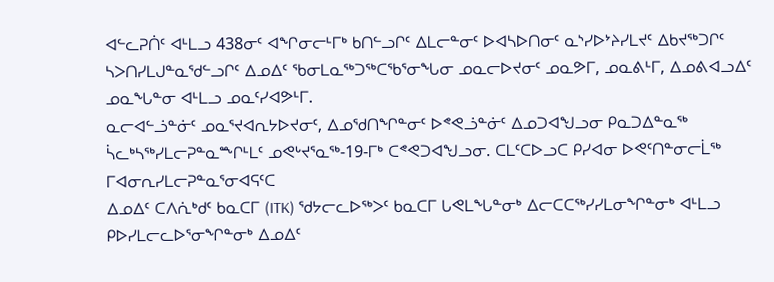ᐊᓪᓚᕈᑏᑦ ᐊᒻᒪᓗ 438ᓂᑦ ᐊᖏᓂᓕᒻᒥᒃ ᑲᑎᓪᓗᒋᑦ ᐃᒪᓕᓐᓂᑦ ᐅᐊᓴᐅᑎᓂᑦ ᓇᔅᓯᐅᔾᔨᓯᒪᔪᑦ ᐃᑲᔪᖅᑐᒋᑦ ᓴᐳᑎᓯᒪᒍᓐᓇᖁᓪᓗᒋᑦ ᐃᓄᐃᑦ ᖃᓂᒪᓇᖅᑐᖅᑕᖃᕐᓂᖓᓂ ᓄᓇᓕᐅᔪᓂᑦ ᓄᓇᕗᒥ, ᓄᓇᕕᒻᒥ, ᐃᓄᕕᐊᓗᐃᑦ ᓄᓇᖓᓐᓂ ᐊᒻᒪᓗ ᓄᓇᑦᓯᐊᕗᒻᒥ.
ᓇᓕᐊᓪᓘᓐᓃᑦ ᓄᓇᕐᔪᐊᕆᔭᐅᔪᓂᑦ, ᐃᓄᖁᑎᖏᓐᓂᑦ ᐅᕝᕙᓘᓐᓃᑦ ᐃᓄᑐᐊᖑᓗᓂ ᑭᓇᑐᐃᓐᓇᖅ ᓵᓚᒃᓴᖅᓯᒪᓕᕈᓐᓇᖖᒋᒻᒪᑦ ᓄᕙᒡᔪᕐᓇᖅ-19-ᒥᒃ ᑕᕝᕙᑐᐊᖑᓗᓂ. ᑕᒪᑦᑕᐅᓗᑕ ᑭᓯᐊᓂ ᐅᕙᑦᑎᓐᓂᓕᒫᖅ ᒥᐊᓂᕆᓯᒪᓕᕈᓐᓇᕐᓂᐊᕋᑦᑕ
ᐃᓄᐃᑦ ᑕᐱᕇᒃᑯᑦ ᑲᓇᑕᒥ (ITK) ᖁᔭᓕᓚᐅᖅᐳᑦ ᑲᓇᑕᒥ ᒐᕙᒪᖓᓐᓂᒃ ᐃᓕᑕᑕᖅᓯᓯᒪᓂᖏᓐᓂᒃ ᐊᒻᒪᓗ ᑭᐅᓯᒪᓕᓚᐅᕐᓂᖏᓐᓂᒃ ᐃᓄᐃᑦ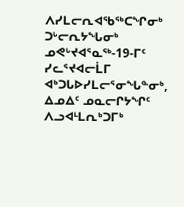ᐱᓯᒪᓕᕆᐊᖃᖅᑕᖏᓂᒃ ᑐᒡᓕᕆᔭᖓᓂᒃ ᓄᕙᒡᔪᐊᕐᓇᖅ-19-ᒥᑦ ᓯᓚᕐᔪᐊᓕᒫᒥ ᐊᒃᑐᒐᐅᓯᒪᓕᕐᓂᖓᓐᓂᒃ, ᐃᓄᐃᑦ ᓄᓇᓕᒋᔭᖏᑦ ᐱᓗᐊᒻᒪᕆᒃᑐᒥᒃ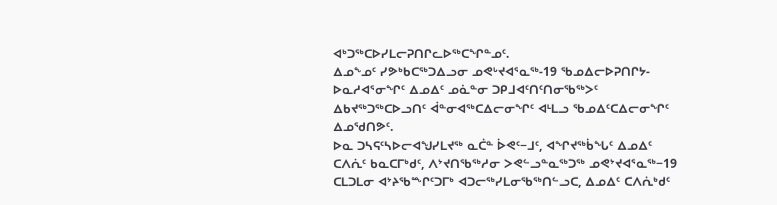ᐊᒃᑐᖅᑕᐅᓯᒪᓕᕈᑎᒋᓚᐅᖅᑕᖏᓐᓄᑦ.
ᐃᓄᖕᓄᑦ ᓯᕗᒃᑲᑕᖅᑐᐃᓗᓂ ᓄᕙᒡᔪᐊᕐᓇᖅ-19 ᖃᓄᐃᓕᐅᕈᑎᒋᔭ- ᐅᓇᓱᐊᕐᓂᖏᑦ ᐃᓄᐃᑦ ᓄᓈᓐᓂ ᑐᑭᒧᐊᑦᑎᑦᑎᓂᖃᖅᐳᑦ ᐃᑲᔪᖅᑐᖅᑕᐅᓗᑎᑦ ᐋᓐᓂᐊᖅᑕᐃᓕᓂᖏᑦ ᐊᒻᒪᓗ ᖃᓄᐃᑦᑕᐃᓕᓂᖏᑦ ᐃᓄᖁᑎᕗᑦ.
ᐅᓇ ᑐᓴᕋᑦᓴᐅᓕᐊᖑᓯᒪᔪᖅ ᓇᑖᓐ ᐆᕙᑦ−ᒧᑦ, ᐊᖏᔪᖅᑳᖓᑦ ᐃᓄᐃᑦ ᑕᐱᕇᑦ ᑲᓇᑕᒥᒃᑯᑦ, ᐱᔾᔪᑎᖃᖅᓱᓂ ᐳᕙᓪᓗᓐᓇᖅᑐᖅ ᓄᕙᔾᔪᐊᕐᓇᖅ−19
ᑕᒪᑐᒪᓂ ᐊᔾᔨᖃᖖᒋᑦᑐᒥᒃ ᐊᑐᓕᖅᓯᒪᓂᖃᖅᑎᓪᓗᑕ, ᐃᓄᐃᑦ ᑕᐱᕇᒃᑯᑦ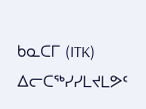ᑲᓇᑕᒥ (ITK) ᐃᓕᑕᖅᓯᓯᒪᔪᒪᕗᑦ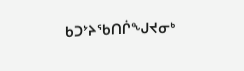ᑲᑐᔾᔨᖃᑎᒌᖑᔪᓂᒃ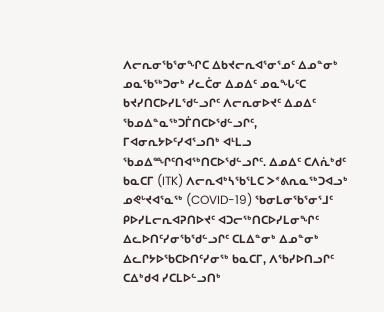ᐱᓕᕆᓂᖃᕐᓂᖏᑕ ᐃᑲᔪᓕᕆᐊᕐᓂᕐᓄᑦ ᐃᓄᓐᓂᒃ ᓄᓇᖃᖅᑐᓂᒃ ᓯᓚᑖᓂ ᐃᓄᐃᑦ ᓄᓇᖓᑦᑕ ᑲᔪᓯᑎᑕᐅᓯᒪᖁᓪᓗᒋᑦ ᐱᓕᕆᓂᐅᔪᑦ ᐃᓄᐃᑦ ᖃᓄᐃᓐᓇᖅᑐᒦᑎᑕᐅᖁᓪᓗᒋᑦ, ᒥᐊᓂᕆᔭᐅᑦᓯᐊᕐᓗᑎᒃ ᐊᒻᒪᓗ ᖃᓄᐃᖖᒋᑦᑎᐊᖅᑎᑕᐅᖁᓪᓗᒋᑦ. ᐃᓄᐃᑦ ᑕᐱᕇᒃᑯᑦ ᑲᓇᑕᒥ (ITK) ᐱᓕᕆᐊᒃᓴᖃᕐᒪᑕ ᐳᕝᕕᕆᓇᖅᑐᐊᓗᒃ ᓄᕙᒡᔪᐊᕐᓇᖅ (COVID-19) ᖃᓂᒪᓂᖃᕐᓂᕐᒧᑦ ᑭᐅᓯᒪᓕᕆᐊᕈᑎᐅᔪᑦ ᐊᑐᓕᖅᑎᑕᐅᓯᒪᓂᖏᑦ ᐃᓚᐅᑎᑦᓯᓂᖃᖁᓪᓗᒋᑦ ᑕᒪᐃᓐᓂᒃ ᐃᓄᓐᓂᒃ ᐃᓚᒋᔭᐅᖃᑕᐅᑎᑦᓯᓂᖅ ᑲᓇᑕᒥ, ᐱᖃᓯᐅᑎᓗᒋᑦ ᑕᐃᒃᑯᐊ ᓯᑕᒪᐅᓪᓗᑎᒃ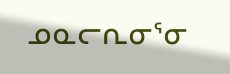ᓄᓇᓕᕆᓂᕐᓂ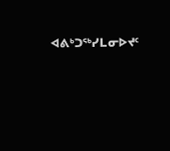ᐊᕕᒃᑐᖅᓯᒪᓂᐅᔪᑦ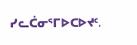ᓯᓚᑖᓂᕐᒥᐅᑕᐅᔪᑦ.